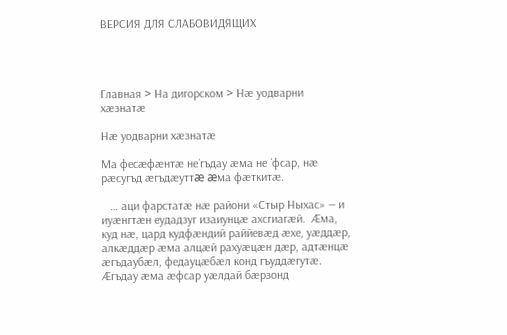ВЕРСИЯ ДЛЯ СЛАБОВИДЯЩИХ




Главная > На дигорском > Нæ уодварни хæзнатæ

Нæ уодварни хæзнатæ

Ма фесæфæнтæ не´гъдау æма не ´фсар, нæ рæсугъд æгъдæуттæ æма фæткитæ.

   … аци фарстатæ нæ райони «Стыр Ныхас» — и иуæнгтæн еудадзуг изаиунцæ ахсгиагæй.  Æма, куд нæ, цард кудфæндий раййевæд æхе, уæддæр, алкæддæр æма алцæй рахуæцæн дæр, адтæнцæ æгъдаубæл, федауцæбæл конд гъуддæгутæ. Æгъдау æма æфсар уæлдай бæрзонд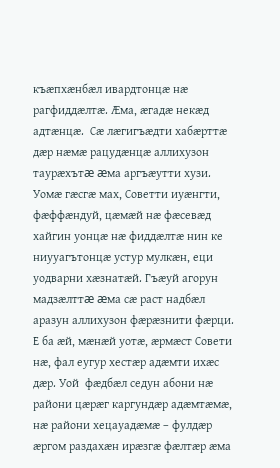къæпхæнбæл ивардтонцæ нæ рагфиддæлтæ. Æма, æгадæ некæд адтæнцæ.  Сæ лæгигъæдти хабæрттæ дæр нæмæ рацудæнцæ аллихузон таурæхътæ æма аргъæутти хузи. Уомæ гæсгæ мах, Советти иуæнгти, фæффæндуй, цæмæй нæ фæсевæд хайгин уонцæ нæ фиддæлтæ нин ке ниууагътонцæ устур мулкæн, еци уодварни хæзнатæй. Гъæуй агорун мадзæлттæ æма сæ раст надбæл аразун аллихузон фæрæзнити фæрци. Е ба æй, мæнæй уотæ, æрмæст Совети нæ, фал еугур хестæр адæмти ихæс дæр. Уой  фæдбæл седун абони нæ райони цæрæг каргундæр адæмтæмæ, нæ райони хецауадæмæ – фулдæр æргом раздахæн ирæзгæ фæлтæр æма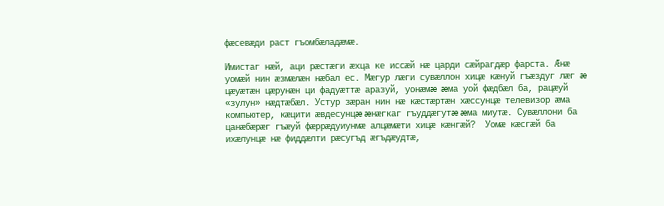фæсевæди раст гъомбæладæмæ.

Имистаг нæй, аци рæстæги æхца ке иссæй нæ царди сæйрагдæр фарста. Æнæ уомæй нин æзмæлæн нæбал ес. Мæгур лæги сувæллон хицæ кæнуй гъæздуг лæг æ цæуæтæн цæрунæн ци фадуæттæ аразуй, уонæмæ  æма уой фæдбæл ба, рацæуй  «зулун» нæдтæбæл. Устур зæран нин нæ кæстæртæн хæссунцæ телевизор æма компьютер, кæцити æвдесунцæ æнæгкаг гъуддæгутæ æма миутæ. Сувæллони ба цанæбæрæг гъæуй фæррæдуиунмæ алцæмæти хицæ кæнгæй?  Уомæ кæсгæй ба ихæлунцæ нæ фиддæлти рæсугъд æгъдæудтæ,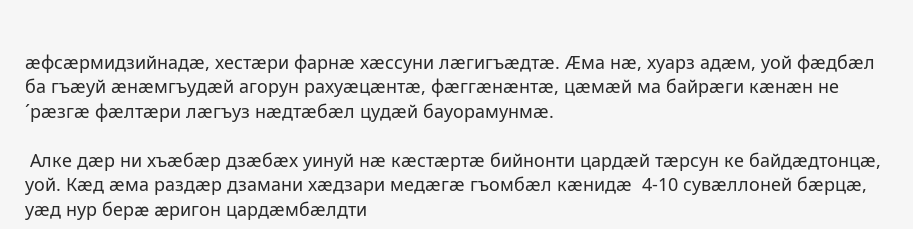æфсæрмидзийнадæ, хестæри фарнæ хæссуни лæгигъæдтæ. Æма нæ, хуарз адæм, уой фæдбæл ба гъæуй æнæмгъудæй агорун рахуæцæнтæ, фæггæнæнтæ, цæмæй ма байрæги кæнæн не ´рæзгæ фæлтæри лæгъуз нæдтæбæл цудæй бауорамунмæ.

 Алке дæр ни хъæбæр дзæбæх уинуй нæ кæстæртæ бийнонти цардæй тæрсун ке байдæдтонцæ, уой. Кæд æма раздæр дзамани хæдзари медæгæ гъомбæл кæнидæ  4-10 сувæллоней бæрцæ, уæд нур берæ æригон цардæмбæлдти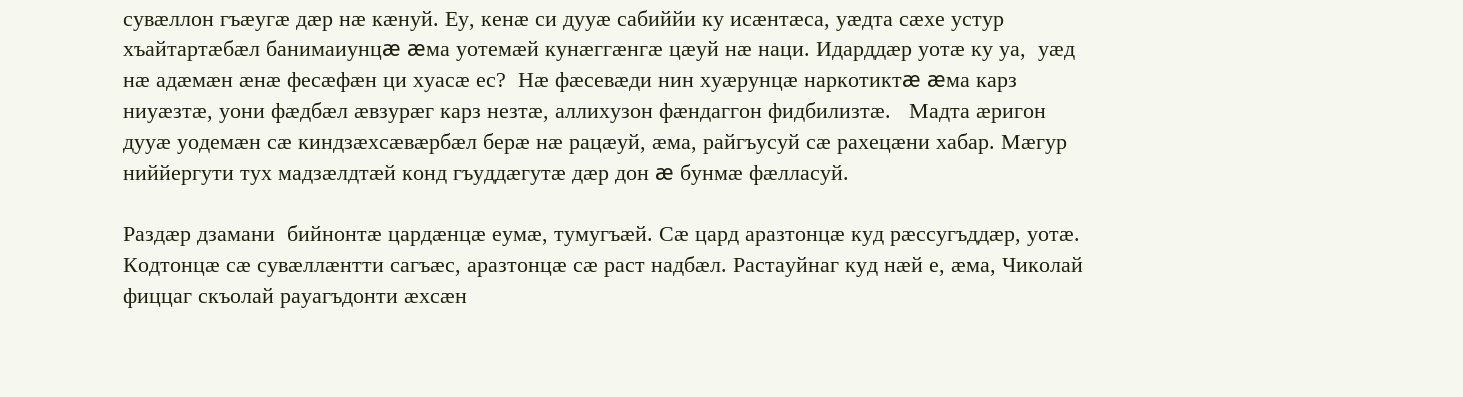сувæллон гъæугæ дæр нæ кæнуй. Еу, кенæ си дууæ сабиййи ку исæнтæса, уæдта сæхе устур хъайтартæбæл банимаиунцæ æма уотемæй кунæггæнгæ цæуй нæ наци. Идарддæр уотæ ку уа,  уæд нæ адæмæн æнæ фесæфæн ци хуасæ ес?  Нæ фæсевæди нин хуæрунцæ наркотиктæ æма карз ниуæзтæ, уони фæдбæл æвзурæг карз незтæ, аллихузон фæндаггон фидбилизтæ.   Мадта æригон дууæ уодемæн сæ киндзæхсæвæрбæл берæ нæ рацæуй, æма, райгъусуй сæ рахецæни хабар. Мæгур ниййергути тух мадзæлдтæй конд гъуддæгутæ дæр дон æ бунмæ фæлласуй.

Раздæр дзамани  бийнонтæ цардæнцæ еумæ, тумугъæй. Сæ цард аразтонцæ куд рæссугъддæр, уотæ. Кодтонцæ сæ сувæллæнтти сагъæс, аразтонцæ сæ раст надбæл. Растауйнаг куд нæй е, æма, Чиколай фиццаг скъолай рауагъдонти æхсæн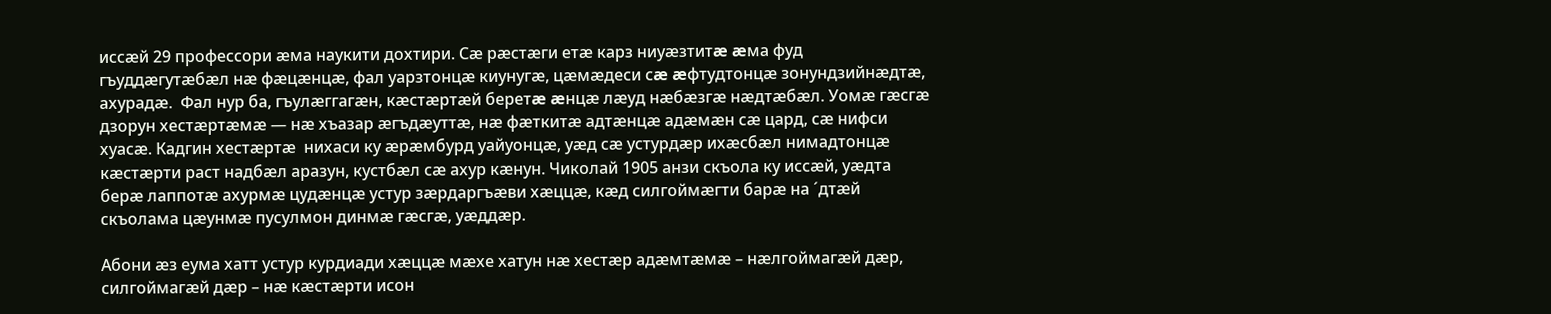иссæй 29 профессори æма наукити дохтири. Сæ рæстæги етæ карз ниуæзтитæ æма фуд гъуддæгутæбæл нæ фæцæнцæ, фал уарзтонцæ киунугæ, цæмæдеси сæ æфтудтонцæ зонундзийнæдтæ, ахурадæ.  Фал нур ба, гъулæггагæн, кæстæртæй беретæ æнцæ лæуд нæбæзгæ нæдтæбæл. Уомæ гæсгæ дзорун хестæртæмæ — нæ хъазар æгъдæуттæ, нæ фæткитæ адтæнцæ адæмæн сæ цард, сæ нифси хуасæ. Кадгин хестæртæ  нихаси ку æрæмбурд уайуонцæ, уæд сæ устурдæр ихæсбæл нимадтонцæ кæстæрти раст надбæл аразун, кустбæл сæ ахур кæнун. Чиколай 1905 анзи скъола ку иссæй, уæдта берæ лаппотæ ахурмæ цудæнцæ устур зæрдаргъæви хæццæ, кæд силгоймæгти барæ на ´дтæй скъолама цæунмæ пусулмон динмæ гæсгæ, уæддæр.

Абони æз еума хатт устур курдиади хæццæ мæхе хатун нæ хестæр адæмтæмæ – нæлгоймагæй дæр, силгоймагæй дæр – нæ кæстæрти исон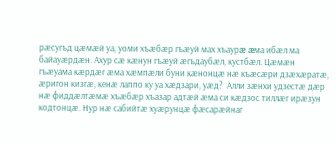рæсугъд цæмæй уа, уоми хъæбæр гъæуй мах хъаурæ æма ибæл ма байауæрдæн. Ахур сæ кæнун гъæуй æгъдаубæл, кустбæл. Цæмæн гъæуама кæрдæг æма хæмпæли буни кæнонцæ нæ къæсæри дзæхæратæ, æригон кизгæ, кенæ лаппо ку уа хæдзари, уæд?  Алли зæнхи удзестæ дæр нæ фиддæлтæмæ хъæбæр хъазар адтæй æма си кæдзос тиллæг ирæзун кодтонцæ. Нур нæ сабийтæ хуæрунцæ фæсарæйнаг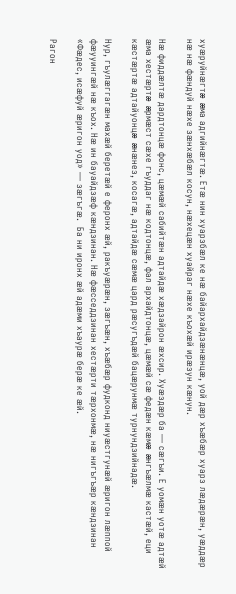хуæруйнæгтæ æма адгийнæгтæ. Етæ нин хуарзбæл ке нæ байархайдзæнæнцæ, уой дæр хъæбæр хуарз лæдæрæн, уæддæр нæ нæ фæндуй нæхе зæнхæбæл косун, нæхецæн хуайраг нæхе къохæй ирæзун кæнун.

Нæ фиддæлтæ дардтонцæ фонс, цæмæй сабийтæн адтайдæ хæдзайрон æхсир. Хуæздæр ба — сæгъи. Е уомæн уотæ адтæй æма хестæртæ æрмæст сæхе гъуддаг нæ кодтонцæ, фал архайдтонцæ, цæмæй сæ федæн кæмæ æнгъæлмæ кастæй, еци кæстæртæ адтайуонцæ æнæнез, косагæ, адтайдæ сæмæ цард рæсугъдæй бацæрунмæ турнундзийнадæ.

Нур, гъулæггагæн махæй беретæй е феронх æй, ракъуæрæн, зæгъæн, хъæбæр фудконд ниуæстгунæй æригон лæппой фæууингæй нæ къох. Нæ ин бауайдзæф кæндзинан. Нæ фæсседдзинан хестæрти тæрхонмæ, нæ нигъгъæр кæндзинан «Фæдес, исæфуй æригон уод» — зæгъгæ.  Ба ни иронх æй адæми хъаурæ берæ ке æй.

Рагон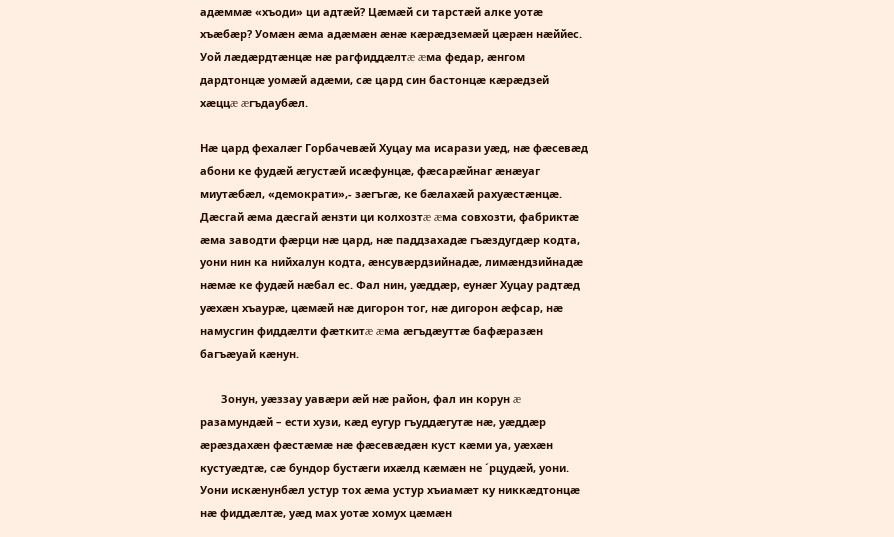адæммæ «хъоди» ци адтæй? Цæмæй си тарстæй алке уотæ хъæбæр? Уомæн æма адæмæн æнæ кæрæдземæй цæрæн нæййес. Уой лæдæрдтæнцæ нæ рагфиддæлтæ æма федар, æнгом дардтонцæ уомæй адæми, сæ цард син бастонцæ кæрæдзей хæццæ æгъдаубæл.

Нæ цард фехалæг Горбачевæй Хуцау ма исарази уæд, нæ фæсевæд абони ке фудæй æгустæй исæфунцæ, фæсарæйнаг æнæуаг миутæбæл, «демократи»,- зæгъгæ, ке бæлахæй рахуæстæнцæ. Дæсгай æма дæсгай æнзти ци колхозтæ æма совхозти, фабриктæ æма заводти фæрци нæ цард, нæ паддзахадæ гъæздугдæр кодта, уони нин ка нийхалун кодта, æнсувæрдзийнадæ, лимæндзийнадæ нæмæ ке фудæй нæбал ес. Фал нин, уæддæр, еунæг Хуцау радтæд уæхæн хъаурæ, цæмæй нæ дигорон тог, нæ дигорон æфсар, нæ намусгин фиддæлти фæткитæ æма æгъдæуттæ бафæразæн багъæуай кæнун.

       Зонун, уæззау уавæри æй нæ район, фал ин корун æ разамундæй – ести хузи, кæд еугур гъуддæгутæ нæ, уæддæр æрæздахæн фæстæмæ нæ фæсевæдæн куст кæми уа, уæхæн кустуæдтæ, сæ бундор бустæги ихæлд кæмæн не ´рцудæй, уони. Уони искæнунбæл устур тох æма устур хъиамæт ку никкæдтонцæ нæ фиддæлтæ, уæд мах уотæ хомух цæмæн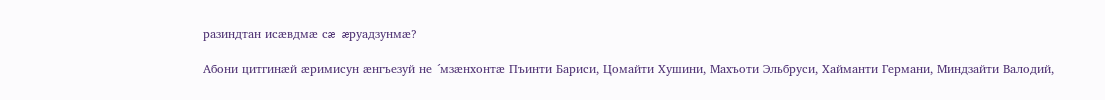разиндтан исæвдмæ сæ æруадзунмæ?

Абони цитгинæй æримисун æнгъезуй не ´мзæнхонтæ Пъинти Бариси, Цомайти Хушини, Махъоти Эльбруси, Хайманти Германи, Миндзайти Валодий,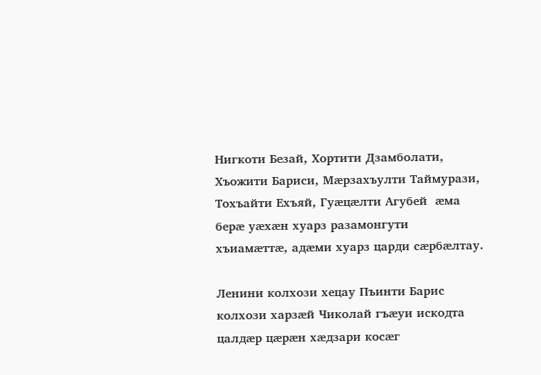Нигкоти Безай, Хортити Дзамболати, Хъожити Бариси, Мæрзахъулти Таймурази, Тохъайти Ехъяй, Гуæцæлти Агубей  æма берæ уæхæн хуарз разамонгути хъиамæттæ, адæми хуарз царди сæрбæлтау.

Ленини колхози хецау Пъинти Барис колхози харзæй Чиколай гъæуи искодта цалдæр цæрæн хæдзари косæг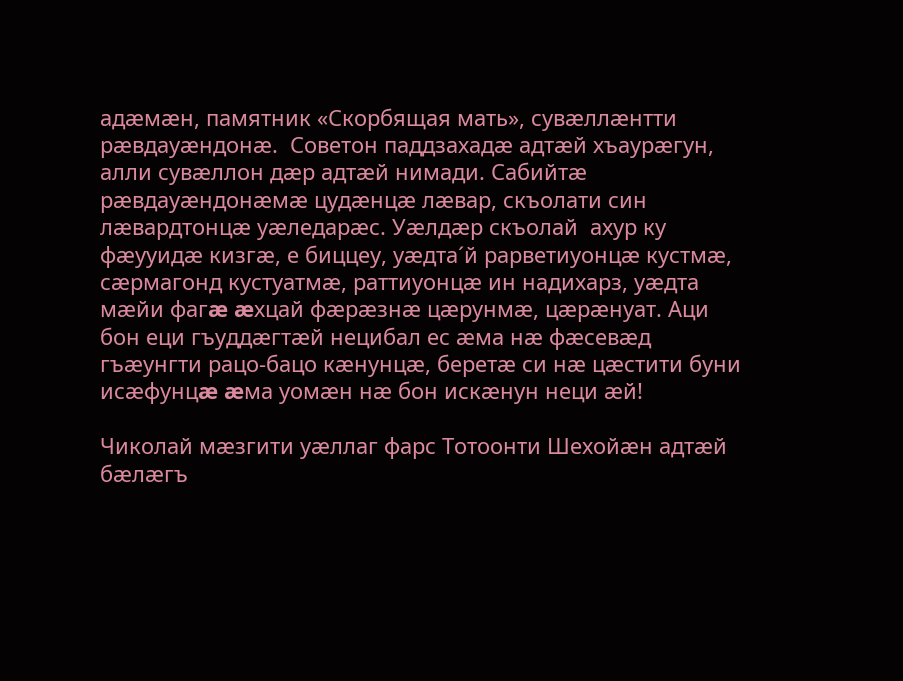адæмæн, памятник «Скорбящая мать», сувæллæнтти рæвдауæндонæ.  Советон паддзахадæ адтæй хъаурæгун, алли сувæллон дæр адтæй нимади. Сабийтæ рæвдауæндонæмæ цудæнцæ лæвар, скъолати син лæвардтонцæ уæледарæс. Уæлдæр скъолай  ахур ку фæууидæ кизгæ, е биццеу, уæдта´й рарветиуонцæ кустмæ, сæрмагонд кустуатмæ, раттиуонцæ ин надихарз, уæдта мæйи фагæ æхцай фæрæзнæ цæрунмæ, цæрæнуат. Аци бон еци гъуддæгтæй нецибал ес æма нæ фæсевæд гъæунгти рацо-бацо кæнунцæ, беретæ си нæ цæстити буни исæфунцæ æма уомæн нæ бон искæнун неци æй!

Чиколай мæзгити уæллаг фарс Тотоонти Шехойæн адтæй  бæлæгъ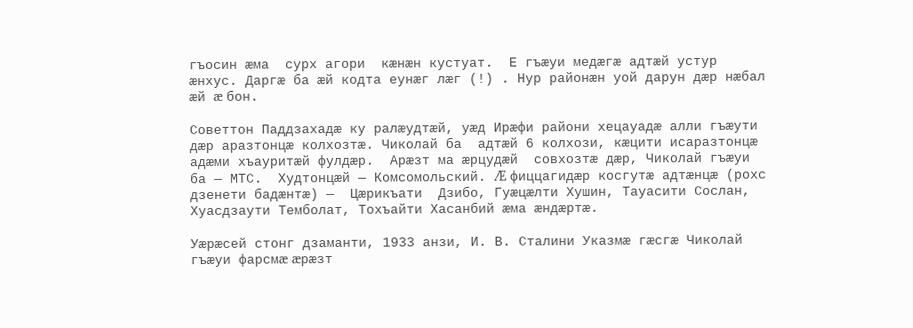гъосин æма  сурх агори  кæнæн кустуат.  Е гъæуи медæгæ адтæй устур æнхус. Даргæ ба æй кодта еунæг лæг (!) . Нур районæн уой дарун дæр нæбал æй æ бон.

Советтон Паддзахадæ ку ралæудтæй, уæд Ирæфи райони хецауадæ алли гъæути дæр аразтонцæ колхозтæ. Чиколай ба  адтæй 6 колхози, кæцити исаразтонцæ адæми хъауритæй фулдæр.  Арæзт ма æрцудæй  совхозтæ дæр, Чиколай гъæуи ба — МТС.  Худтонцæй — Комсомольский. Æ фиццагидæр косгутæ адтæнцæ (рохс дзенети бадæнтæ) —  Цæрикъати  Дзибо, Гуæцæлти Хушин, Тауасити Сослан, Хуасдзаути Темболат, Тохъайти Хасанбий æма æндæртæ.

Уæрæсей стонг дзаманти, 1933 анзи, И. В. Сталини Указмæ гæсгæ Чиколай гъæуи фарсмæ æрæзт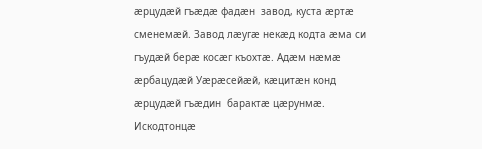æрцудæй гъæдæ фадæн  завод, куста æртæ сменемæй. Завод лæугæ некæд кодта æма си гъудæй берæ косæг къохтæ. Адæм нæмæ æрбацудæй Уæрæсейæй, кæцитæн конд æрцудæй гъæдин  барактæ цæрунмæ. Искодтонцæ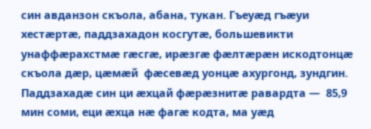син авданзон скъола, абана, тукан. Гъеуæд гъæуи хестæртæ, паддзахадон косгутæ, большевикти унаффæрахстмæ гæсгæ, ирæзгæ фæлтæрæн искодтонцæ скъола дæр, цæмæй  фæсевæд уонцæ ахургонд, зундгин.  Паддзахадæ син ци æхцай фæрæзнитæ равардта —  85,9 мин соми, еци æхца нæ фагæ кодта, ма уæд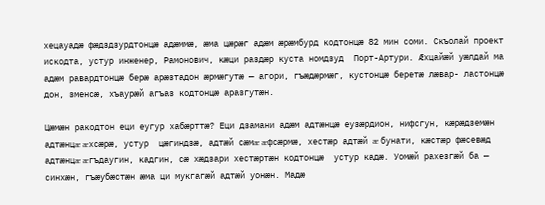хецауадæ фæдздзурдтонцæ адæммæ, æма цæрæг адæм æрæмбурд кодтонцæ 82 мин соми. Скъолай проект искодта, устур инженер, Рамонович, кæци раздæр куста номдзуд  Порт-Артури. Æхцайæй уæлдай ма адæм равардтонцæ берæ арæзтадон æрмæгутæ — агори, гъæдæрмæг, кустонцæ беретæ лæвар- ластонцæ дон, зменсæ, хъаурæй агъаз кодтонцæ аразгутæн.

Цæмæн ракодтон еци еугур хабæрттæ? Еци дзамани адæм адтæнцæ еузæрдион, нифсгун, кæрæдземæн адтæнцæ æхсæрæ, устур  цæгиндзæ, адтæй сæмæ æфсæрмæ, хестæр адтæй æ бунати, кæстæр фæсевæд адтæнцæ æгъдаугин, кадгин, сæ хæдзари хестæртæн кодтонцæ  устур кадæ. Уомæй рахезгæй ба — синхæн, гъæубæстæн æма ци мукгагæй адтæй уонæн. Мадæ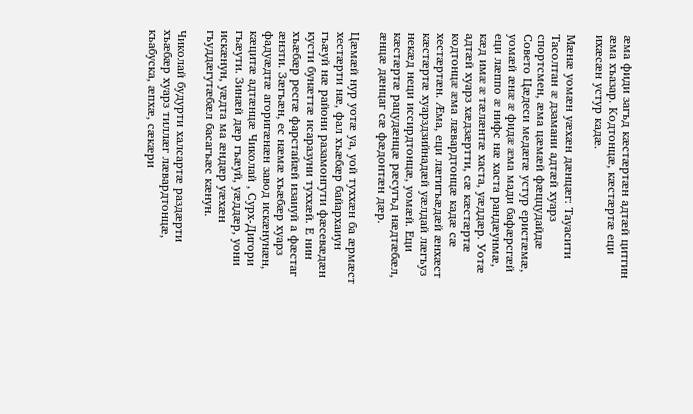æма фиди загъд кæстæртæн адтæй цитгин æма хъазар. Кодтонцæ, кæстæртæ еци ихæсæн устур кадæ.

Мæнæ уомæн уæхæн дæнцæг: Тауасити Тасолтан æ дзамани адтæй хуарз спортсмен, æма цæмæй фæццудайдæ  Совето Цæдеси медæгæ устур еристæмæ, уомæй æнæ æ фидæ æма мади бафæрсгæй еци лæппо æ нифс нæ хаста рандæунмæ, кæд имæ æ тæлæнтæ хаста, уæддæр. Уотæ адтæй хуарз хæдзæртти, сæ кæстæртæ кодтонцæ æма лæвардтонцæ кадæ сæ хестæртæн. Æма, еци лæгигъæдæй æнхæст кæстæртæ хуарздзийнадæй уæлдай лæгъуз некæд неци иссирдтонцæ, уомæй. Еци кæстæртæ рацудæнцæ рæсугъд нæдтæбæл, æнцæ дæнцаг сæ фæдонтæн дæр.

Цæмæй нур уотæ уа, уой туххæн ба æрмæст хестæрти нæ, фал хъæбæр байархаиун гъæуй нæ райони разамонгути фæсевæдæн кусти бунæттæ исаразуни туххæй. Е нин хъæбæр ресгæ фарстайæй изаиуй а фæстаг æнзти. Зæгъæн, ес нæмæ хъæбæр хуарз фадуæдтæ агоригæнæн завод искæнунæн, кæцитæ адтæнцæ Чиколай , Сурх-Дигори гъæути. Зинæй дæр гъæуй, уæддæр, уони искæнун, уæдта ма æндæр уæхæн гъуддæгутæбæл басагъæс кæнун.

Чиколай будурти халсартæ раздæрти хъæбæр хуарз тиллæг лæвардтонцæ, къабуска, æпхæ, сæкæри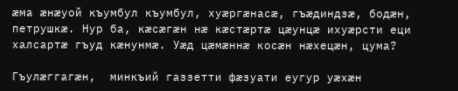æма æнæуой къумбул къумбул, хуæргæнасæ, гъæдиндзæ, бодæн, петрушкæ. Нур ба, кæсæгæн нæ кæстæртæ цæунцæ ихуæрсти еци халсартæ гъуд кæнунмæ. Уæд цæмæннæ косæн нæхецæн, цума?

Гъулæггагæн,  минкъий газзетти фæзуати еугур уæхæн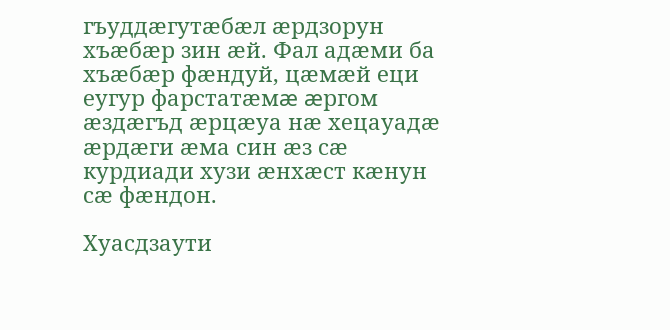гъуддæгутæбæл æрдзорун хъæбæр зин æй. Фал адæми ба хъæбæр фæндуй, цæмæй еци еугур фарстатæмæ æргом æздæгъд æрцæуа нæ хецауадæ æрдæги æма син æз сæ курдиади хузи æнхæст кæнун сæ фæндон.

Хуасдзаути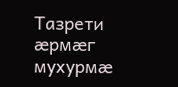Тазрети æрмæг мухурмæ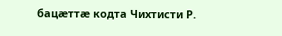бацæттæ кодта Чихтисти Р.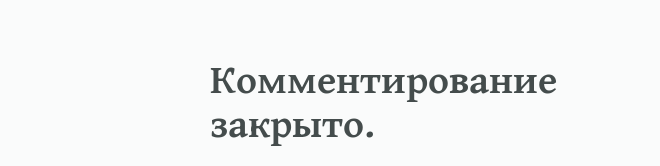Комментирование закрыто.